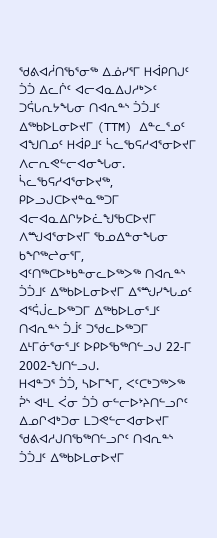ᖁᕕᐊᓲᑎᖃᕐᓂᖅ ᐃᓅᓯᕐᒥ ᕼᐋᑭᑎᒍᑦ
ᑑᑑ ᐃᓚᒌᑦ ᐊᓕᐊᓇᐃᒍᓱᒃᐳᑦ ᑐᕌᒐᕆᔭᖓᓂ ᑎᐊᕆᓐᔅ ᑑᑑᒧᑦ ᐃᖅᑲᐅᒪᓂᐅᔪᒥ (TTM) ᐃᓐᓚᕐᓄᑦ ᐊᖑᑎᓄᑦ ᕼᐋᑭᒧᑦ ᓵᓚᖃᕋᓱᐊᕐᓂᐅᔪᒥ ᐱᓕᕆᕙᓪᓕᐊᓂᖓᓂ.
ᓵᓚᖃᕋᓱᐊᕐᓂᐅᔪᖅ, ᑭᐅᓗᒍᑕᐅᔪᓐᓇᖅᑐᒥ ᐊᓕᐊᓇᐃᒋᔭᐅᓛᖑᖃᑕᐅᔪᒥ ᐱᙳᐊᕐᓂᐅᔪᒥ ᖃᓄᐃᓐᓂᖓᓂ ᑲᖏᖅᖠᓂᕐᒥ, ᐊᑦᑎᖅᑕᐅᒃᑲᓐᓂᓚᐅᖅᐳᖅ ᑎᐊᕆᓐᔅ ᑑᑑᒧᑦ ᐃᖅᑲᐅᒪᓂᐅᔪᒥ ᐃᕐᙳᓯᖓᓄᑦ ᐊᕐᕌᒎᓚᐅᖅᑐᒥ ᐃᖅᑲᐅᒪᓂᕐᒧᑦ ᑎᐊᕆᓐᔅ ᑑᒨᑦ ᑐᖁᓚᐅᖅᑐᒥ ᐃᒻᒥᓃᕐᓂᕐᒧᑦ ᐅᑭᐅᖃᖅᑎᓪᓗᒍ 22-ᒥ 2002-ᖑᑎᓪᓗᒍ.
ᕼᐊᓐᑐᕐ ᑑᑑ, ᓴᐅᒥᖕᒥ, ᐸᑦᑕᒃᑐᖅᐳᖅ ᕉᔅ ᐊᒻᒪ ᐹᓂ ᑑᑑ ᓂᓪᓕᐅᔾᔨᑎᓪᓗᒋᑦ ᐃᓄᒋᐊᒃᑐᓂ ᒪᑐᕙᓪᓕᐊᓂᐅᔪᒥ ᖁᕕᐊᓱᒍᑎᖃᖅᑎᓪᓗᒋᑦ ᑎᐊᕆᓐᔅ ᑑᑑᒧᑦ ᐃᖅᑲᐅᒪᓂᐅᔪᒥ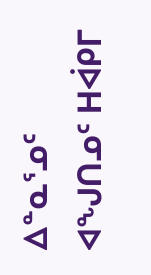ᐃᓐᓇᕐᓄᑦ ᐊᖑᑎᓄᑦ ᕼᐋᑭᒥ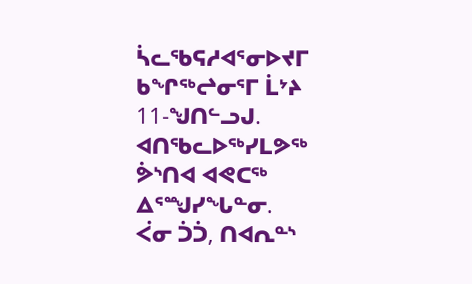ᓵᓚᖃᕋᓱᐊᕐᓂᐅᔪᒥ ᑲᖏᖅᖠᓂᕐᒥ ᒫᔾᔨ 11-ᖑᑎᓪᓗᒍ.
ᐊᑎᖃᓚᐅᖅᓯᒪᕗᖅ ᕘᔅᑎᐊ ᐊᕙᑕᖅ ᐃᕐᙳᓯᖓᓐᓂ.
ᐹᓂ ᑑᑑ, ᑎᐊᕆᓐᔅ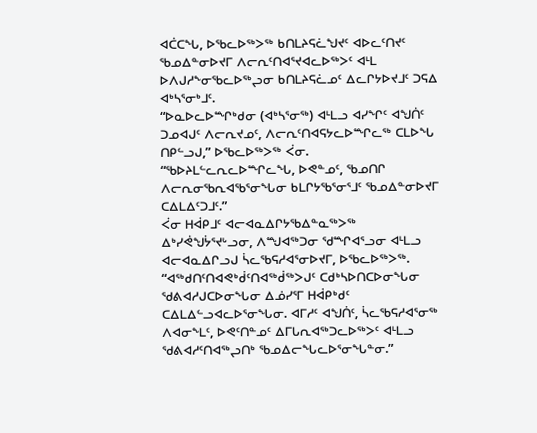ᐊᑖᑕᖓ, ᐅᖃᓚᐅᖅᐳᖅ ᑲᑎᒪᔨᕋᓛᖑᔪᑦ ᐊᐅᓚᑦᑎᔪᑦ ᖃᓄᐃᓐᓂᐅᔪᒥ ᐱᓕᕆᑦᑎᐊᕐᔪᐊᓚᐅᖅᐳᑦ ᐊᒻᒪ ᐅᐱᒍᓱᖕᓂᖃᓚᐅᖅᖢᓂ ᑲᑎᒪᔨᕋᓛᓄᑦ ᐃᓚᒋᔭᐅᔪᒧᑦ ᑐᕋᐃ ᐊᒃᓴᕐᓂᒃᒧᑦ.
“ᐅᓇᐅᓚᐅᙱᒃᑯᓂ (ᐊᒃᓴᕐᓂᖅ) ᐊᒻᒪᓗ ᐊᓯᖏᑦ ᐊᖑᑏᑦ ᑐᓄᐊᒍᑦ ᐱᓕᕆᔪᓄᑦ, ᐱᓕᕆᑦᑎᐊᕋᔭᓚᐅᙱᓚᖅ ᑕᒪᐅᖓ ᑎᑭᓪᓗᒍ,” ᐅᖃᓚᐅᖅᐳᖅ ᐹᓂ. “ᖃᐅᔨᒪᓪᓚᕆᓚᐅᙱᓚᖓ, ᐅᕙᓐᓄᑦ, ᖃᓄᑎᒋ ᐱᓕᕆᓂᖃᕆᐊᖃᕐᓂᖓᓂ ᑲᒪᒋᔭᖃᕐᓂᕐᒧᑦ ᖃᓄᐃᓐᓂᐅᔪᒥ ᑕᐃᒪᐃᑦᑐᒧᑦ.”
ᐹᓂ ᕼᐋᑭᒧᑦ ᐊᓕᐊᓇᐃᒋᔭᖃᐃᓐᓇᖅᐳᖅ ᐃᒃᓯᕚᖑᔮᕐᔪᒡᓗᓂ, ᐱᙳᐊᖅᑐᓂ ᖁᙱᐊᕐᓗᓂ ᐊᒻᒪᓗ ᐊᓕᐊᓇᐃᒋᓗᒍ ᓵᓚᖃᕋᓱᐊᕐᓂᐅᔪᒥ, ᐅᖃᓚᐅᖅᐳᖅ.
“ᐊᖅᑯᑎᑦᑎᐊᕙᒃᑰᑦᑎᐊᖅᑰᖅᐳᒍᑦ ᑕᑯᒃᓴᐅᑎᑕᐅᓂᖓᓂ ᖁᕕᐊᓱᒍᑕᐅᓂᖓᓂ ᐃᓅᓯᕐᒥ ᕼᐋᑭᒃᑯᑦ ᑕᐃᒪᐃᓪᓗᐊᓚᐅᕐᓂᖓᓂ. ᐊᒥᓱᑦ ᐊᖑᑏᑦ, ᓵᓚᖃᕋᓱᐊᕐᓂᖅ ᐱᐊᓂᖕᒪᑦ, ᐅᕙᑦᑎᓐᓄᑦ ᐃᒥᒐᕆᐊᖅᑐᓚᐅᖅᐳᑦ ᐊᒻᒪᓗ ᖁᕕᐊᓱᑦᑎᐊᖅᖢᑎᒃ ᖃᓄᐃᓕᖓᓚᐅᕐᓂᖓᓐᓂ.”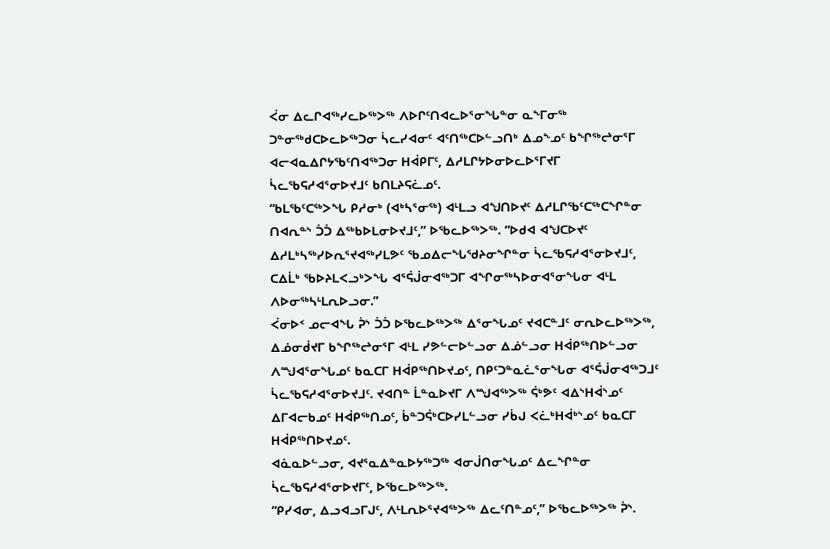ᐹᓂ ᐃᓚᒋᐊᖅᓯᓚᐅᖅᐳᖅ ᐱᐅᒋᑦᑎᐊᓚᐅᕐᓂᖓᓐᓂ ᓇᖕᒥᓂᖅ ᑐᓐᓂᖅᑯᑕᐅᓚᐅᖅᑐᓂ ᓵᓚᓯᐊᓂᑦ ᐊᑦᑎᖅᑕᐅᓪᓗᑎᒃ ᐃᓄᖕᓄᑦ ᑲᖏᖅᖠᓂᕐᒥ ᐊᓕᐊᓇᐃᒋᔭᖃᑦᑎᐊᖅᑐᓂ ᕼᐋᑭᒥᑦ, ᐃᓱᒪᒋᔭᐅᓂᐅᓚᐅᕐᒥᔪᒥ ᓵᓚᖃᕋᓱᐊᕐᓂᐅᔪᒧᑦ ᑲᑎᒪᔨᕋᓛᓄᑦ.
“ᑲᒪᖃᑦᑕᖅᐳᖓ ᑭᓱᓂᒃ (ᐊᒃᓴᕐᓂᖅ) ᐊᒻᒪᓗ ᐊᖑᑎᐅᔪᑦ ᐃᓱᒪᒋᖃᑦᑕᖅᑕᖏᓐᓂ ᑎᐊᕆᓐᔅ ᑑᑑ ᐃᖅᑲᐅᒪᓂᐅᔪᒧᑦ,” ᐅᖃᓚᐅᖅᐳᖅ. “ᐅᑯᐊ ᐊᖑᑕᐅᔪᑦ ᐃᓱᒪᒃᓴᖅᓯᐅᕆᕐᔪᐊᖅᓯᒪᕗᑦ ᖃᓄᐃᓕᖓᖁᔨᓂᖏᓐᓂ ᓵᓚᖃᕋᓱᐊᕐᓂᐅᔪᒧᑦ, ᑕᐃᒫᒃ ᖃᐅᔨᒪᐸᓗᒃᐳᖓ ᐊᕐᕌᒎᓂᐊᖅᑐᒥ ᐊᖏᓂᖅᓴᐅᓂᐊᕐᓂᖓᓂ ᐊᒻᒪ ᐱᐅᓂᖅᓴᒻᒪᕆᐅᓗᓂ.”
ᐹᓂᐅᑉ ᓄᓕᐊᖓ ᕉᔅ ᑑᑑ ᐅᖃᓚᐅᖅᐳᖅ ᐃᕐᓂᖓᓄᑦ ᔪᐊᑕᓐᒧᑦ ᓂᕆᐅᓚᐅᖅᐳᖅ, ᐃᓅᓂᑰᔪᒥ ᑲᖏᖅᖠᓂᕐᒥ ᐊᒻᒪ ᓯᕗᓪᓕᐅᓪᓗᓂ ᐃᓅᓪᓗᓂ ᕼᐋᑭᖅᑎᐅᓪᓗᓂ ᐱᙳᐊᕐᓂᖓᓄᑦ ᑲᓇᑕᒥ ᕼᐋᑭᖅᑎᐅᔪᓄᑦ, ᑎᑭᑦᑐᓐᓇᓛᕐᓂᖓᓂ ᐊᕐᕌᒎᓂᐊᖅᑐᒧᑦ ᓵᓚᖃᕋᓱᐊᕐᓂᐅᔪᒧᑦ. ᔪᐊᑎᓐ ᒫᓐᓇᐅᔪᒥ ᐱᙳᐊᖅᐳᖅ ᕌᒃᕗᑦ ᐊᐃᔅᕼᐋᔅᓄᑦ ᐃᒥᐊᓕᑲᓄᑦ ᕼᐋᑭᖅᑎᓄᑦ, ᑳᓐᑐᕌᒃᑕᐅᓯᒪᓪᓗᓂ ᓯᑳᒍ ᐸᓛᒃᕼᐋᒃᔅᓄᑦ ᑲᓇᑕᒥ ᕼᐋᑭᖅᑎᐅᔪᓄᑦ.
ᐊᓈᓇᐅᓪᓗᓂ, ᐊᔪᕐᓇᐃᓐᓇᐅᔭᖅᑐᖅ ᐊᓂᒎᑎᓂᖓᓄᑦ ᐃᓚᖏᓐᓂ ᓵᓚᖃᕋᓱᐊᕐᓂᐅᔪᒥᑦ, ᐅᖃᓚᐅᖅᐳᖅ.
“ᑭᓯᐊᓂ, ᐃᓗᐊᓗᒥᒍᑦ, ᐱᒻᒪᕆᐅᕐᔪᐊᖅᐳᖅ ᐃᓚᑦᑎᓐᓄᑦ,” ᐅᖃᓚᐅᖅᐳᖅ ᕉᔅ.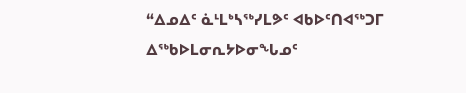“ᐃᓄᐃᑦ ᓈᒻᒪᒃᓴᖅᓯᒪᕗᑦ ᐊᑲᐅᑦᑎᐊᖅᑐᒥ ᐃᖅᑲᐅᒪᓂᕆᔭᐅᓂᖓᓄᑦ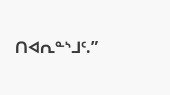ᑎᐊᕆᓐᔅᒧᑦ.”